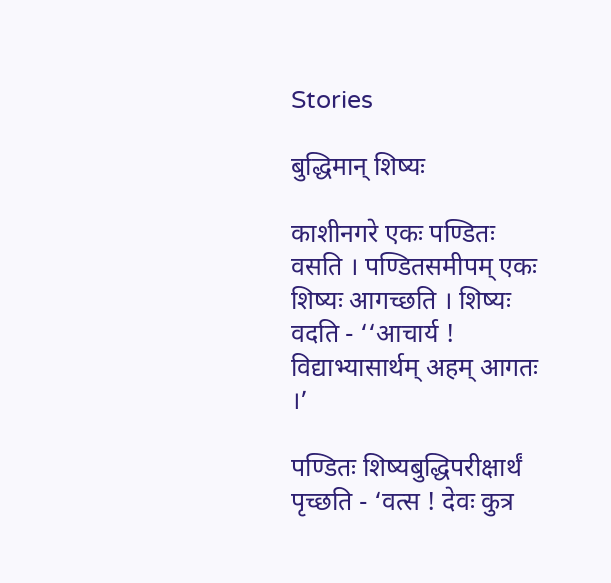Stories

बुद्धिमान्‌ शिष्यः

काशीनगरे एकः पण्डितः वसति । पण्डितसमीपम्‌ एकः शिष्यः आगच्छति । शिष्यः वदति - ‘‘आचार्य ! विद्याभ्यासार्थम्‌ अहम्‌ आगतः ।’

पण्डितः शिष्यबुद्धिपरीक्षार्थं पृच्छति - ‘वत्स ! देवः कुत्र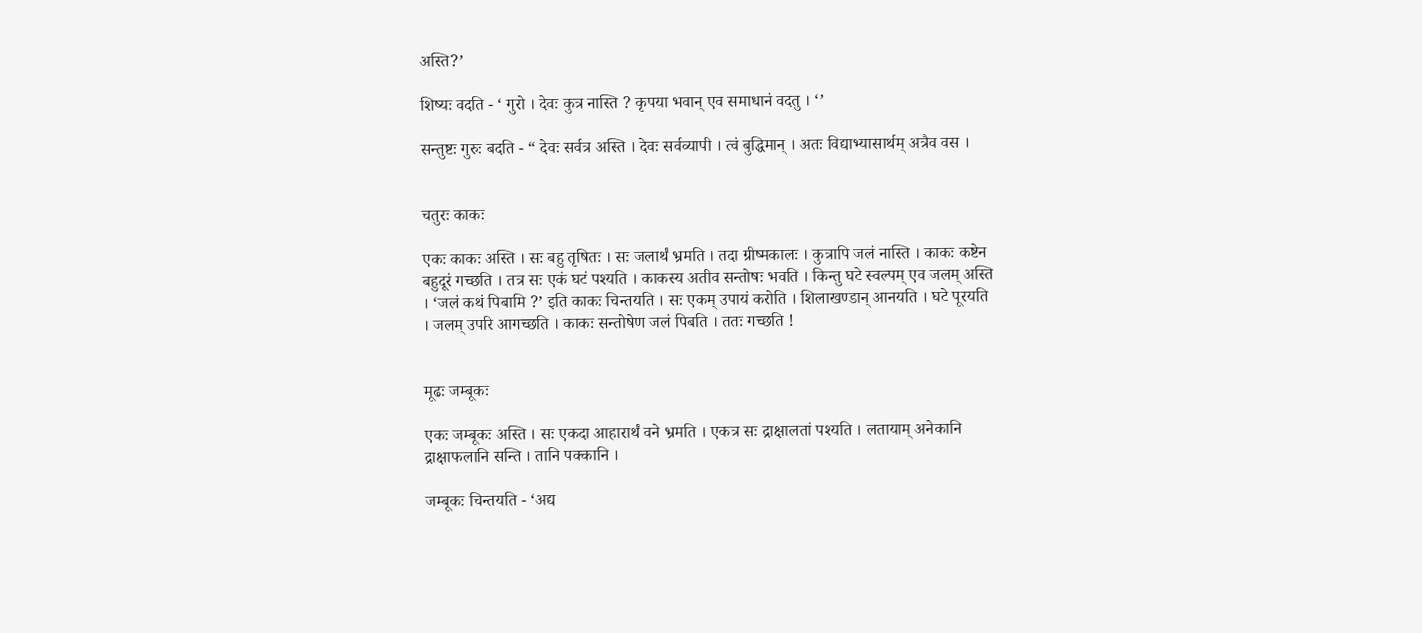अस्ति?’

शिष्यः वदति - ‘ गुरो । देवः कुत्र नास्ति ? कृपया भवान्‌ एव समाधानं वदतु । ‘’

सन्तुष्टः गुरुः बदति - “ देवः सर्वत्र अस्ति । देवः सर्वव्यापी । त्वं बुद्धिमान्‌ । अतः विद्याभ्यासार्थम्‌ अत्रैव वस ।


चतुरः काकः

एकः काकः अस्ति । सः बहु तृषितः । सः जलार्थं भ्रमति । तदा ग्रीष्मकालः । कुत्रापि जलं नास्ति । काकः कष्टेन बहुदूरं गच्छति । तत्र सः एकं घटं पश्यति । काकस्य अतीव सन्तोषः भवति । किन्तु घटे स्वल्पम्‌ एव जलम्‌ अस्ति । ‘जलं कथं पिबामि ?’ इति काकः चिन्तयति । सः एकम्‌ उपायं करोति । शिलाखण्डान्‌ आनयति । घटे पूरयति । जलम्‌ उपरि आगच्छति । काकः सन्तोषेण जलं पिबति । ततः गच्छति !


मूढः जम्बूकः

एकः जम्बूकः अस्ति । सः एकदा आहारार्थं वने भ्रमति । एकत्र सः द्राक्षालतां पश्यति । लतायाम्‌ अनेकानि द्राक्षाफलानि सन्ति । तानि पक्कानि ।

जम्बूकः चिन्तयति - ‘अद्य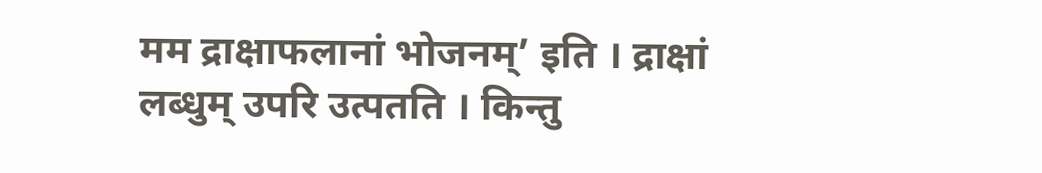मम द्राक्षाफलानां भोजनम्‌’ इति । द्राक्षां लब्धुम्‌ उपरि उत्पतति । किन्तु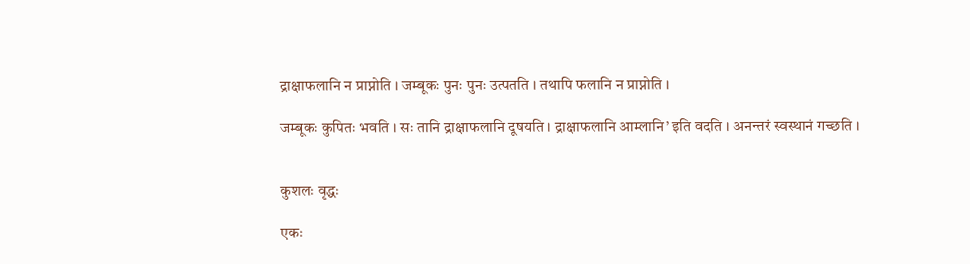द्राक्षाफलानि न प्राप्नोति । जम्बूकः पुनः पुनः उत्पतति । तथापि फलानि न प्राप्नोति ।

जम्बूकः कुपितः भवति । सः तानि द्राक्षाफलानि दूषयति । द्राक्षाफलानि आम्लानि’ इति वदति । अनन्तरं स्वस्थानं गच्छति ।


कुशलः वृद्धः

एकः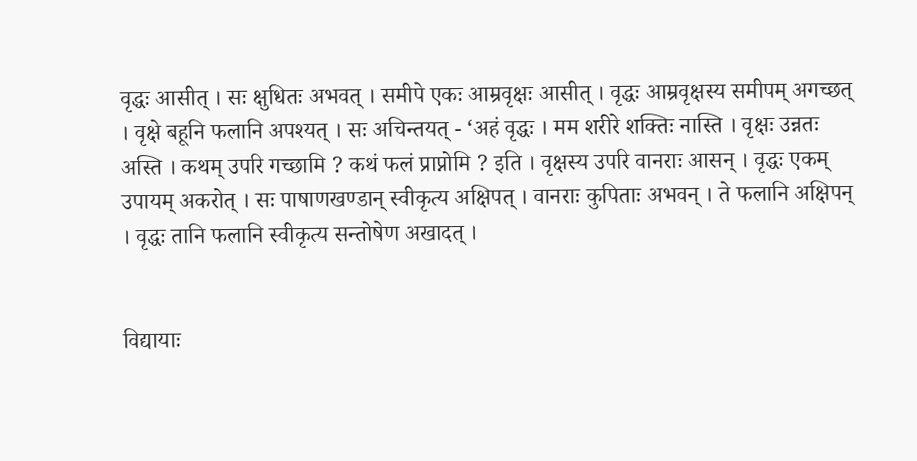वृद्धः आसीत्‌ । सः क्षुधितः अभवत्‌ । समीपे एकः आम्रवृक्षः आसीत्‌ । वृद्धः आम्रवृक्षस्य समीपम्‌ अगच्छत्‌ । वृक्षे बहूनि फलानि अपश्यत्‌ । सः अचिन्तयत्‌ - ‘अहं वृद्धः । मम शरीरे शक्तिः नास्ति । वृक्षः उन्नतः अस्ति । कथम्‌ उपरि गच्छामि ? कथं फलं प्राप्नोमि ? इति । वृक्षस्य उपरि वानराः आसन्‌ । वृद्धः एकम्‌ उपायम्‌ अकरोत्‌ । सः पाषाणखण्डान्‌ स्वीकृत्य अक्षिपत्‌ । वानराः कुपिताः अभवन्‌ । ते फलानि अक्षिपन्‌ । वृद्धः तानि फलानि स्वीकृत्य सन्तोषेण अखादत्‌ ।


विद्यायाः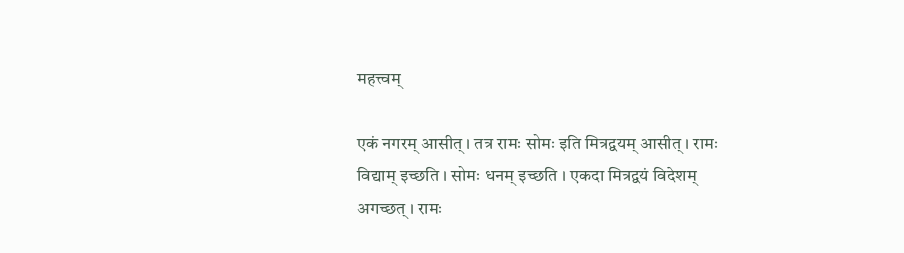महत्त्वम्‌

एकं नगरम् आसीत्‌ । तत्र रामः सोमः इति मित्रद्वयम्‌ आसीत्‌ । रामः विद्याम् इच्छति । सोमः धनम्‌ इच्छति । एकदा मित्रद्वयं विदेशम्‌ अगच्छत्‌ । रामः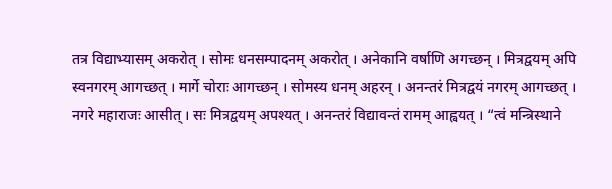तत्र विद्याभ्यासम्‌ अकरोत्‌ । सोमः धनसम्पादनम्‌ अकरोत्‌ । अनेकानि वर्षाणि अगच्छन्‌ । मित्रद्वयम्‌ अपि स्वनगरम्‌ आगच्छत्‌ । मार्गे चोराः आगच्छन्‌ । सोमस्य धनम्‌ अहरन्‌ । अनन्तरं मित्रद्वयं नगरम्‌ आगच्छत्‌ । नगरे महाराजः आसीत्‌ । सः मित्रद्वयम्‌ अपश्यत्‌ । अनन्तरं विद्यावन्तं रामम्‌ आह्वयत्‌ । “त्वं मन्त्रिस्थाने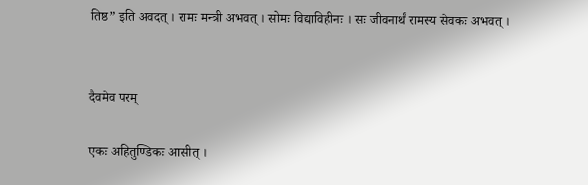तिष्ठ” इति अवदत्‌ । रामः मन्त्री अभवत्‌ । सोमः विद्याविहीनः । सः जीवनार्थं रामस्य सेवकः अभवत्‌ ।


दैवमेव परम्

एकः अहितुण्डिकः आसीत् ।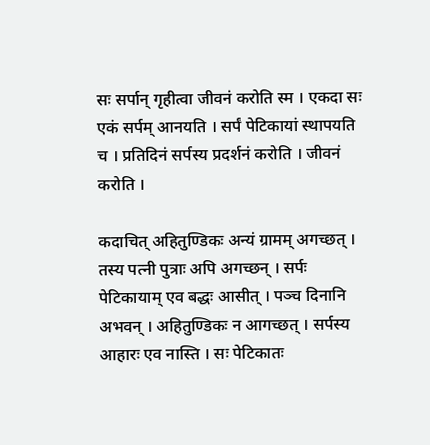सः सर्पान्‌ गृहीत्वा जीवनं करोति स्म । एकदा सः एकं सर्पम्‌ आनयति । सर्पं पेटिकायां स्थापयति च । प्रतिदिनं सर्पस्य प्रदर्शनं करोति । जीवनं करोति ।

कदाचित्‌ अहितुण्डिकः अन्यं ग्रामम्‌ अगच्छत्‌ । तस्य पत्नी पुत्राः अपि अगच्छन्‌ । सर्पः पेटिकायाम्‌ एव बद्धः आसीत्‌ । पञ्च दिनानि अभवन्‌ । अहितुण्डिकः न आगच्छत्‌ । सर्पस्य आहारः एव नास्ति । सः पेटिकातः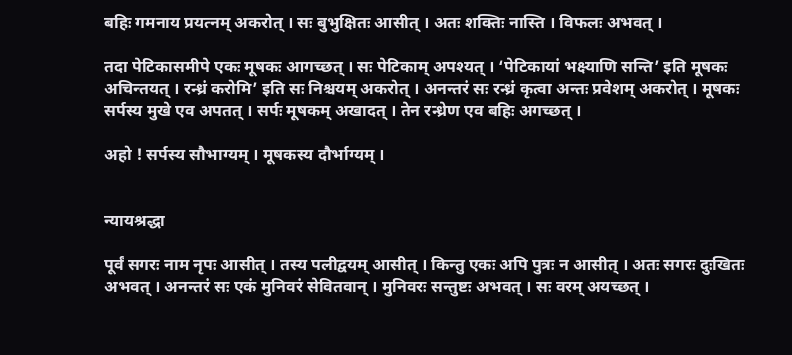बहिः गमनाय प्रयत्नम्‌ अकरोत्‌ । सः बुभुक्षितः आसीत्‌ । अतः शक्तिः नास्ति । विफलः अभवत्‌ ।

तदा पेटिकासमीपे एकः मूषकः आगच्छत्‌ । सः पेटिकाम्‌ अपश्यत्‌ । ‘पेटिकायां भक्ष्याणि सन्ति’ इति मूषकः अचिन्तयत्‌ । रन्ध्रं करोमि’ इति सः निश्चयम्‌ अकरोत्‌ । अनन्तरं सः रन्ध्रं कृत्वा अन्तः प्रवेशम्‌ अकरोत्‌ । मूषकः सर्पस्य मुखे एव अपतत्‌ । सर्पः मूषकम्‌ अखादत्‌ । तेन रन्ध्रेण एव बहिः अगच्छत्‌ ।

अहो ! सर्पस्य सौभाग्यम् । मूषकस्य दौर्भाग्यम् ।


न्यायश्रद्धा

पूर्वं सगरः नाम नृपः आसीत्‌ । तस्य पलीद्वयम्‌ आसीत्‌ । किन्तु एकः अपि पुत्रः न आसीत्‌ । अतः सगरः दुःखितः अभवत्‌ । अनन्तरं सः एकं मुनिवरं सेवितवान्‌ । मुनिवरः सन्तुष्टः अभवत्‌ । सः वरम्‌ अयच्छत्‌ ।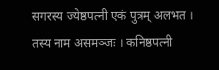सगरस्य ज्येष्ठपत्नी एकं पुत्रम्‌ अलभत । तस्य नाम असमञ्जः । कनिष्ठपत्नी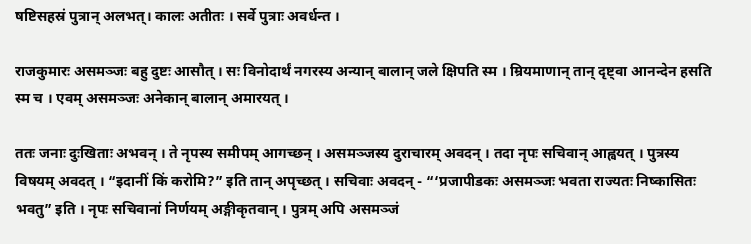षष्टिसहस्रं पुत्रान् अलभत्। कालः अतीतः । सर्वे पुत्राः अवर्धन्त ।

राजकुमारः असमञ्जः बहु दुष्टः आसौत्‌ । सः विनोदार्थं नगरस्य अन्यान्‌ बालान्‌ जले क्षिपति स्म । म्रियमाणान्‌ तान्‌ दृष्ट्वा आनन्देन हसति स्म च । एवम्‌ असमञ्जः अनेकान्‌ बालान्‌ अमारयत्‌ ।

ततः जनाः दुःखिताः अभवन्‌ । ते नृपस्य समीपम्‌ आगच्छन्‌ । असमञ्जस्य दुराचारम्‌ अवदन्‌ । तदा नृपः सचिवान्‌ आह्वयत्‌ । पुत्रस्य विषयम्‌ अवदत्‌ । “इदानीं किं करोमि?” इति तान्‌ अपृच्छत्‌ । सचिवाः अवदन्‌ - “‘प्रजापीडकः असमञ्जः भवता राज्यतः निष्कासितः भवतु” इति । नृपः सचिवानां निर्णयम्‌ अङ्गीकृतवान् । पुत्रम्‌ अपि असमञ्जं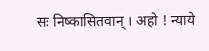सः निष्कासितवान्‌ । अहो ! न्याये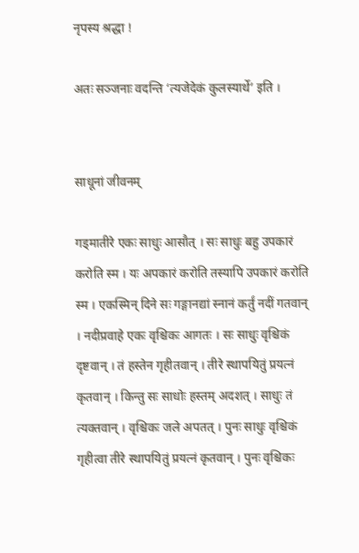नृपस्य श्रद्धा !

अतः सञ्जनाः वदन्ति ‘त्यजेदेकं कुलस्यार्थे’ इति ।


साधूनां जीवनम्‌

गड्मातीरे एकः साधुः आसौत्‌ । सः साधुः बहु उपकारं करोति स्म । यः अपकारं करोति तस्यापि उपकारं करोति स्म । एकस्मिन्‌ दिने सः गङ्गानद्यां स्नानं कर्तुं नदीं गतवान्‌ । नदीप्रवाहे एकः वृश्चिकः आगतः । सः साधुः वृश्चिकं दृष्टवान् । तं हस्तेन गृहीतवान्‌ । तीरे स्थापयितुं प्रयत्नं कृतवान्‌ । किन्तु सः साधोः हस्तम्‌ अदशत्‌ । साधुः तं त्यक्तवान्‌ । वृश्चिकः जले अपतत्‌ । पुनः साधुः वृश्चिकं गृहीत्वा तीरे स्थापयितुं प्रयत्नं कृतवान्‌ । पुनः वृश्चिकः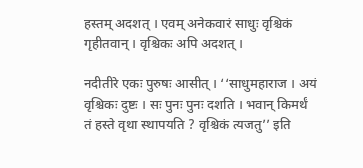हस्तम्‌ अदशत्‌ । एवम्‌ अनेकवारं साधुः वृश्चिकं गृहीतवान्‌ । वृश्चिकः अपि अदशत्‌ ।

नदीतीरे एकः पुरुषः आसीत्‌ । ‘‘साधुमहाराज । अयं वृश्चिकः दुष्टः । सः पुनः पुनः दशति । भवान्‌ किमर्थं तं हस्ते वृथा स्थापयति ? वृश्चिकं त्यजतु’’ इति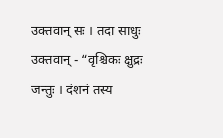उक्तवान्‌ सः । तदा साधुः उक्तवान्‌ - “वृश्चिकः क्षुद्रः जन्तुः । दंशनं तस्य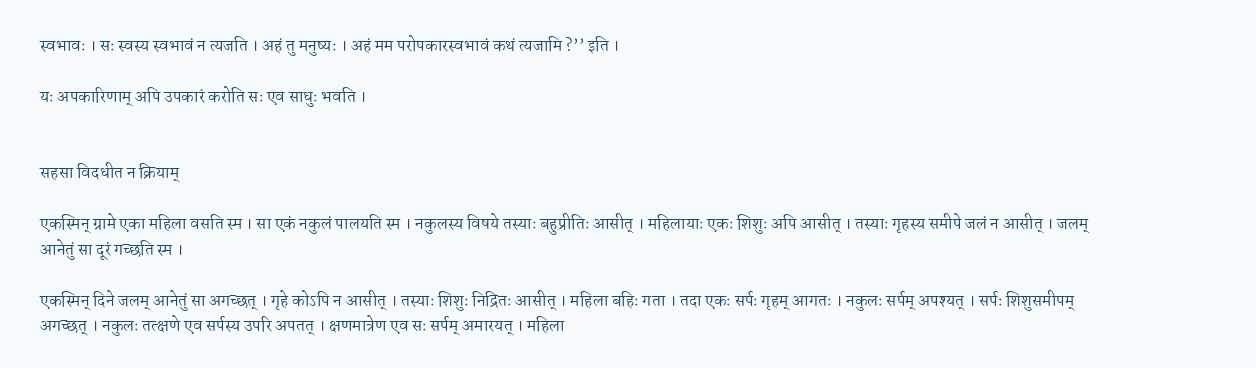स्वभावः । सः स्वस्य स्वभावं न त्यजति । अहं तु मनुष्यः । अहं मम परोपकारस्वभावं कथं त्यजामि ?’’ इति ।

यः अपकारिणाम्‌ अपि उपकारं करोति सः एव साधुः भवति ।


सहसा विदधीत न क्रियाम्‌

एकस्मिन्‌ ग्रामे एका महिला वसति स्म । सा एकं नकुलं पालयति स्म । नकुलस्य विषये तस्याः बहुप्रीतिः आसीत्‌ । महिलायाः एकः शिशुः अपि आसीत्‌ । तस्याः गृहस्य समीपे जलं न आसीत्‌ । जलम्‌ आनेतुं सा दूरं गच्छति स्म ।

एकस्मिन्‌ दिने जलम्‌ आनेतुं सा अगच्छत्‌ । गृहे कोऽपि न आसीत्‌ । तस्याः शिशुः निद्रितः आसीत्‌ । महिला बहिः गता । तदा एकः सर्पः गृहम् आगतः । नकुलः सर्पम्‌ अपश्यत्‌ । सर्पः शिशुसमीपम्‌ अगच्छत्‌ । नकुलः तत्क्षणे एव सर्पस्य उपरि अपतत्‌ । क्षणमात्रेण एव सः सर्पम्‌ अमारयत्‌ । महिला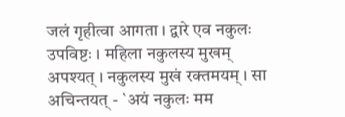जलं गृहीत्वा आगता । द्वारे एव नकुलः उपविष्टः । महिला नकुलस्य मुखम्‌ अपश्यत्‌ । नकुलस्य मुखं रक्तमयम्‌ । सा अचिन्तयत्‌ - `अयं नकुलः मम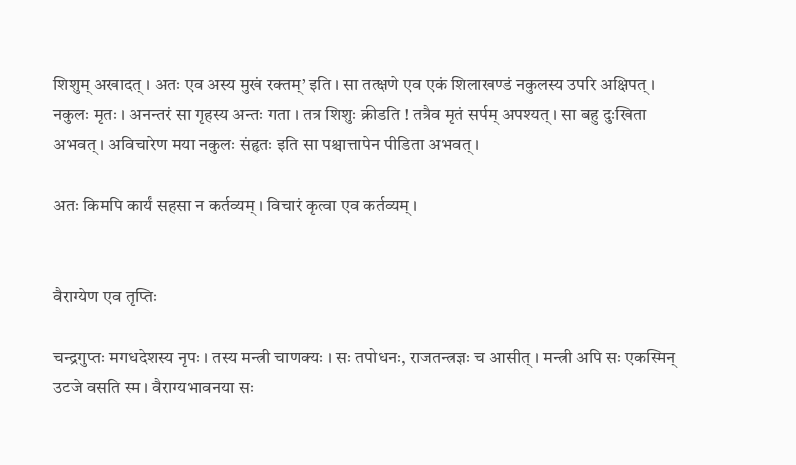शिशुम्‌ अखादत्‌ । अतः एव अस्य मुखं रक्तम्‌’ इति । सा तत्क्षणे एव एकं शिलाखण्डं नकुलस्य उपरि अक्षिपत्‌ । नकुलः मृतः । अनन्तरं सा गृहस्य अन्तः गता । तत्र शिशुः क्रीडति ! तत्रैव मृतं सर्पम्‌ अपश्यत्‌ । सा बहु दुःखिता अभवत्‌ । अविचारेण मया नकुलः संहृतः इति सा पश्चात्तापेन पीडिता अभवत्‌ ।

अतः किमपि कार्यं सहसा न कर्तव्यम्‌ । विचारं कृत्वा एव कर्तव्यम्‌ ।


वैराग्येण एव तृप्तिः

चन्द्रगुप्तः मगधदेशस्य नृपः । तस्य मन्त्री चाणक्यः । सः तपोधनः, राजतन्त्रज्ञः च आसीत् । मन्त्री अपि सः एकस्मिन् उटजे वसति स्म । वैराग्यभावनया सः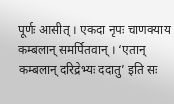पूर्णः आसीत् । एकदा नृपः चाणक्याय कम्बलान् समर्पितवान् । ‘एतान् कम्बलान् दरिद्रेभ्यः ददातु’ इति सः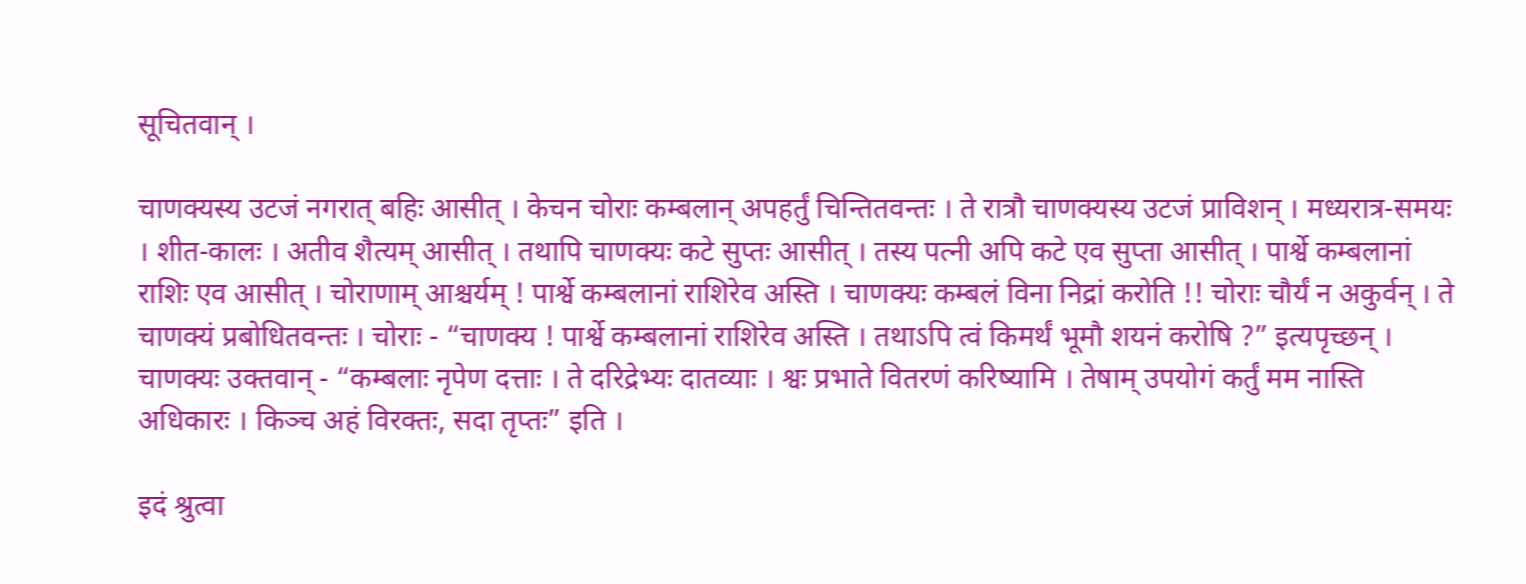सूचितवान् ।

चाणक्यस्य उटजं नगरात् बहिः आसीत् । केचन चोराः कम्बलान् अपहर्तुं चिन्तितवन्तः । ते रात्रौ चाणक्यस्य उटजं प्राविशन् । मध्यरात्र-समयः । शीत-कालः । अतीव शैत्यम् आसीत् । तथापि चाणक्यः कटे सुप्तः आसीत् । तस्य पत्नी अपि कटे एव सुप्ता आसीत् । पार्श्वे कम्बलानां राशिः एव आसीत् । चोराणाम् आश्चर्यम् ! पार्श्वे कम्बलानां राशिरेव अस्ति । चाणक्यः कम्बलं विना निद्रां करोति !! चोराः चौर्यं न अकुर्वन् । ते चाणक्यं प्रबोधितवन्तः । चोराः - “चाणक्य ! पार्श्वे कम्बलानां राशिरेव अस्ति । तथाऽपि त्वं किमर्थं भूमौ शयनं करोषि ?” इत्यपृच्छन् । चाणक्यः उक्तवान् - “कम्बलाः नृपेण दत्ताः । ते दरिद्रेभ्यः दातव्याः । श्वः प्रभाते वितरणं करिष्यामि । तेषाम् उपयोगं कर्तुं मम नास्ति अधिकारः । किञ्च अहं विरक्तः, सदा तृप्तः” इति ।

इदं श्रुत्वा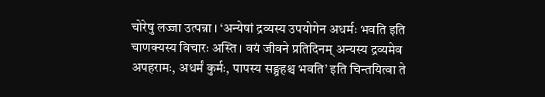चोरेषु लज्जा उत्पन्ना । ‘अन्येषां द्रव्यस्य उपयोगेन अधर्मः भवति इति चाणक्यस्य विचारः अस्ति । वयं जीवने प्रतिदिनम् अन्यस्य द्रव्यमेव अपहरामः, अधर्मं कुर्मः, पापस्य सङ्ग्रहश्च भवति’ इति चिन्तयित्वा ते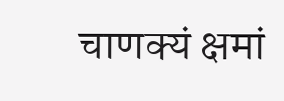चाणक्यं क्षमां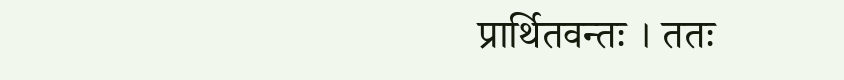प्रार्थितवन्तः । ततः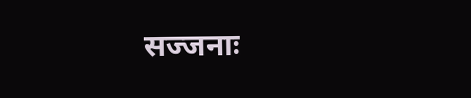सज्जनाः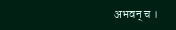अभवन् च ।